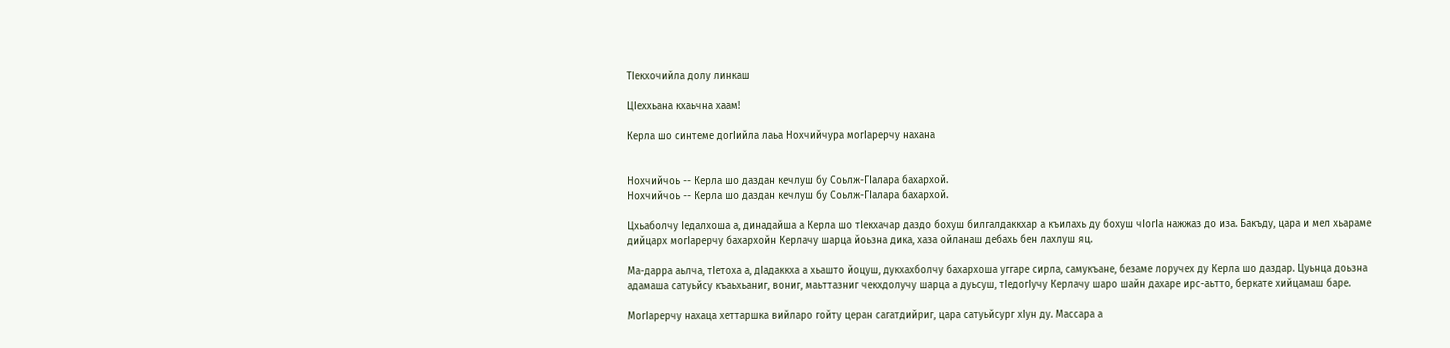ТIекхочийла долу линкаш

ЦIеххьана кхаьчна хаам!

Керла шо синтеме догIийла лаьа Нохчийчура могIарерчу нахана


Нохчийчоь -- Керла шо даздан кечлуш бу Соьлж-ГIалара бахархой.
Нохчийчоь -- Керла шо даздан кечлуш бу Соьлж-ГIалара бахархой.

Цхьаболчу Iедалхоша а, динадайша а Керла шо тIекхачар даздо бохуш билгалдаккхар а къилахь ду бохуш чIогIа нажжаз до иза. Бакъду, цара и мел хьараме дийцарх могIарерчу бахархойн Керлачу шарца йоьзна дика, хаза ойланаш дебахь бен лахлуш яц.

Ма-дарра аьлча, тIетоха а, дIадаккха а хьашто йоцуш, дукхахболчу бахархоша уггаре сирла, самукъане, безаме лоручех ду Керла шо даздар. Цуьнца доьзна адамаша сатуьйсу къаьхьаниг, вониг, маьттазниг чекхдолучу шарца а дуьсуш, тIедогIучу Керлачу шаро шайн дахаре ирс-аьтто, беркате хийцамаш баре.

МогIарерчу нахаца хеттаршка вийларо гойту церан сагатдийриг, цара сатуьйсург хIун ду. Массара а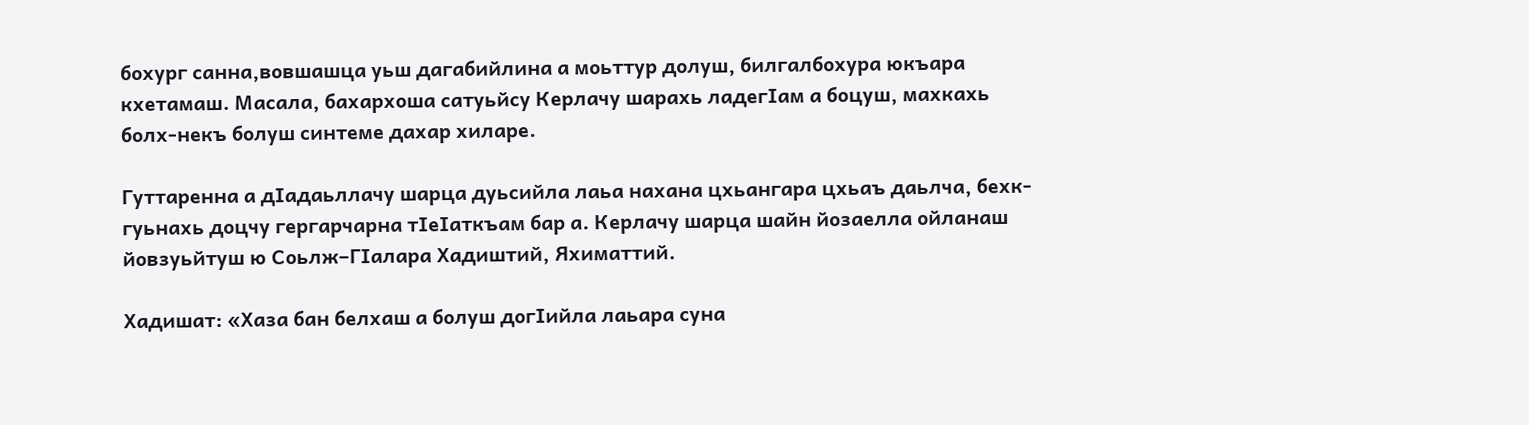бохург санна,вовшашца уьш дагабийлина а моьттур долуш, билгалбохура юкъара кхетамаш. Масала, бахархоша сатуьйсу Керлачу шарахь ладегIам а боцуш, махкахь болх-некъ болуш синтеме дахар хиларе.

Гуттаренна а дIадаьллачу шарца дуьсийла лаьа нахана цхьангара цхьаъ даьлча, бехк-гуьнахь доцчу гергарчарна тIеIаткъам бар а. Керлачу шарца шайн йозаелла ойланаш йовзуьйтуш ю Соьлж–ГIалара Хадиштий, Яхиматтий.

Хадишат: «Хаза бан белхаш а болуш догIийла лаьара суна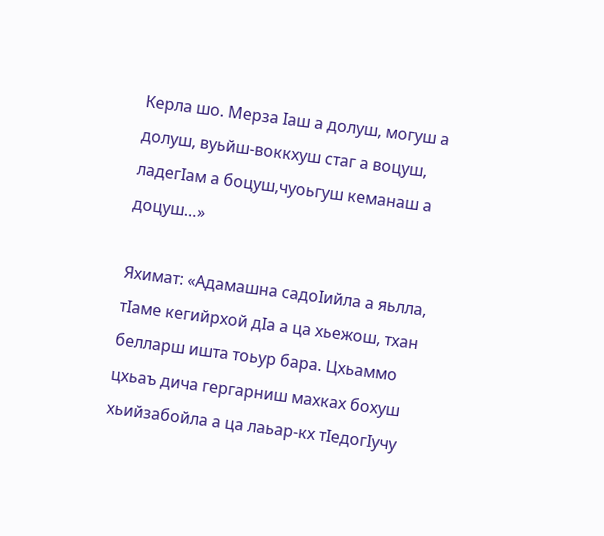Керла шо. Мерза Iаш а долуш, могуш а долуш, вуьйш-воккхуш стаг а воцуш, ладегIам а боцуш,чуоьгуш кеманаш а доцуш…»

Яхимат: «Адамашна садоIийла а яьлла, тIаме кегийрхой дIа а ца хьежош, тхан белларш ишта тоьур бара. Цхьаммо цхьаъ дича гергарниш махках бохуш хьийзабойла а ца лаьар-кх тIедогIучу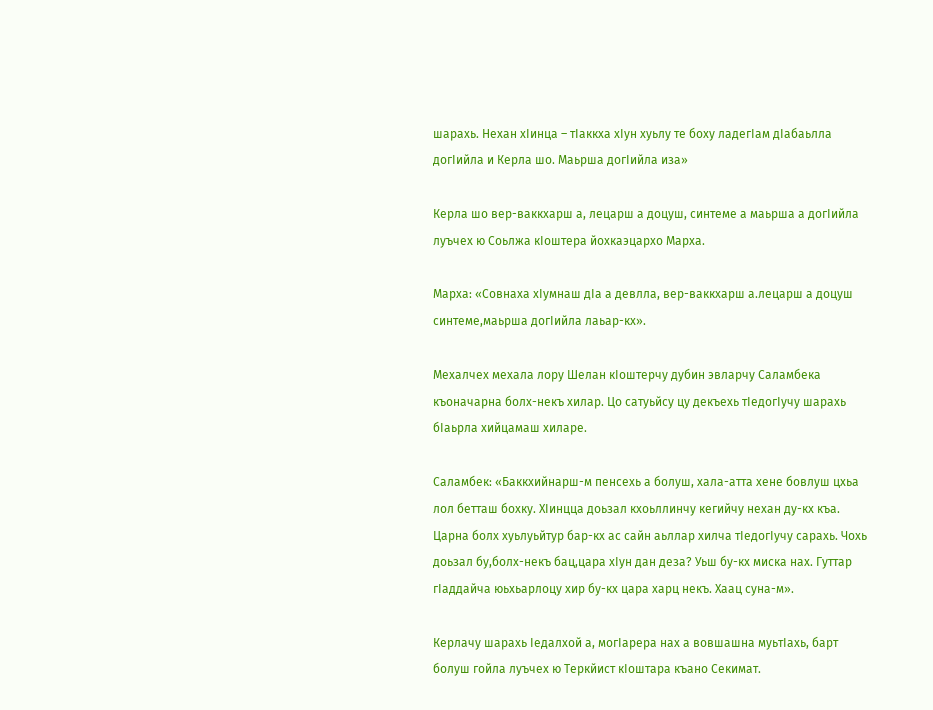шарахь. Нехан хIинца – тIаккха хIун хуьлу те боху ладегIам дIабаьлла догIийла и Керла шо. Маьрша догIийла иза»

Керла шо вер-ваккхарш а, лецарш а доцуш, синтеме а маьрша а догIийла луъчех ю Соьлжа кIоштера йохкаэцархо Марха.

Марха: «Совнаха хIумнаш дIа а девлла, вер-ваккхарш а.лецарш а доцуш синтеме,маьрша догIийла лаьар-кх».

Мехалчех мехала лору Шелан кIоштерчу дубин эвларчу Саламбека къоначарна болх-некъ хилар. Цо сатуьйсу цу декъехь тIедогIучу шарахь бIаьрла хийцамаш хиларе.

Саламбек: «Баккхийнарш-м пенсехь а болуш, хала-атта хене бовлуш цхьа лол бетташ бохку. ХIинцца доьзал кхоьллинчу кегийчу нехан ду-кх къа. Царна болх хуьлуьйтур бар-кх ас сайн аьллар хилча тIедогIучу сарахь. Чохь доьзал бу,болх-некъ бац,цара хIун дан деза? Уьш бу-кх миска нах. Гуттар гIаддайча юьхьарлоцу хир бу-кх цара харц некъ. Хаац суна-м».

Керлачу шарахь Iедалхой а, могIарера нах а вовшашна муьтIахь, барт болуш гойла луъчех ю Теркйист кIоштара къано Секимат.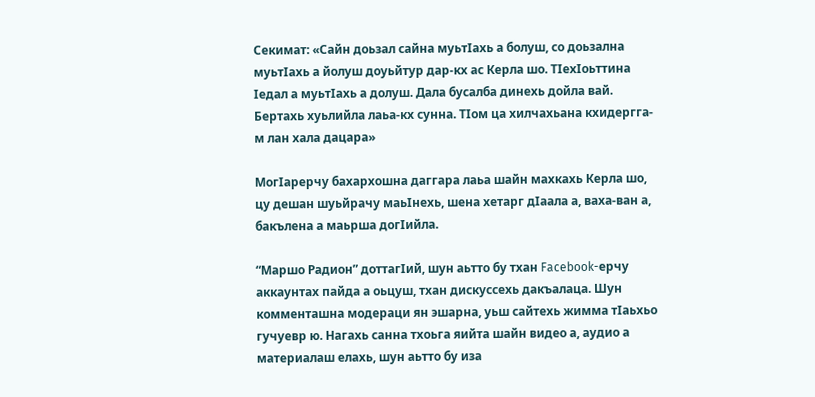Секимат: «Сайн доьзал сайна муьтIахь а болуш, со доьзална муьтIахь а йолуш доуьйтур дар-кх ас Керла шо. ТIехIоьттина Iедал а муьтIахь а долуш. Дала бусалба динехь дойла вай. Бертахь хуьлийла лаьа-кх сунна. ТIом ца хилчахьана кхидергга-м лан хала дацара»

МогIарерчу бахархошна даггара лаьа шайн махкахь Керла шо, цу дешан шуьйрачу маьIнехь, шена хетарг дIаала а, ваха-ван а, бакълена а маьрша догIийла.

“Маршо Радион” доттагIий, шун аьтто бу тхан Facebook-ерчу аккаунтах пайда а оьцуш, тхан дискуссехь дакъалаца. Шун комменташна модераци ян эшарна, уьш сайтехь жимма тIаьхьо гучуевр ю. Нагахь санна тхоьга яийта шайн видео а, аудио а материалаш елахь, шун аьтто бу иза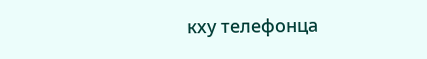кху телефонца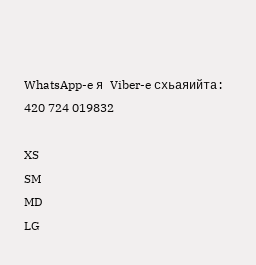WhatsApp-e я Viber-e схьаяийта: 420 724 019832

XS
SM
MD
LG